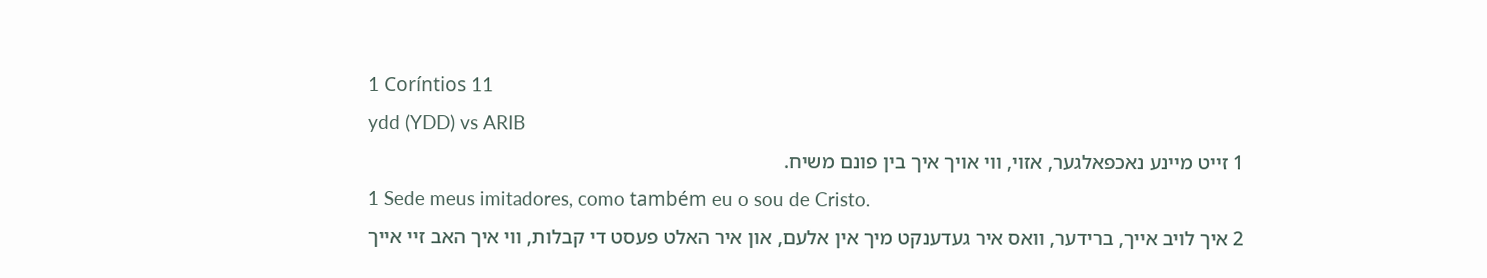1 Coríntios 11
ydd (YDD) vs ARIB
1 זייט מיינע נאכפאלגער, אזוי, ווי אויך איך בין פונם משיח.
1 Sede meus imitadores, como também eu o sou de Cristo.
2 איך לויב אייך, ברידער, וואס איר געדענקט מיך אין אלעם, און איר האלט פעסט די קבלות, ווי איך האב זיי אייך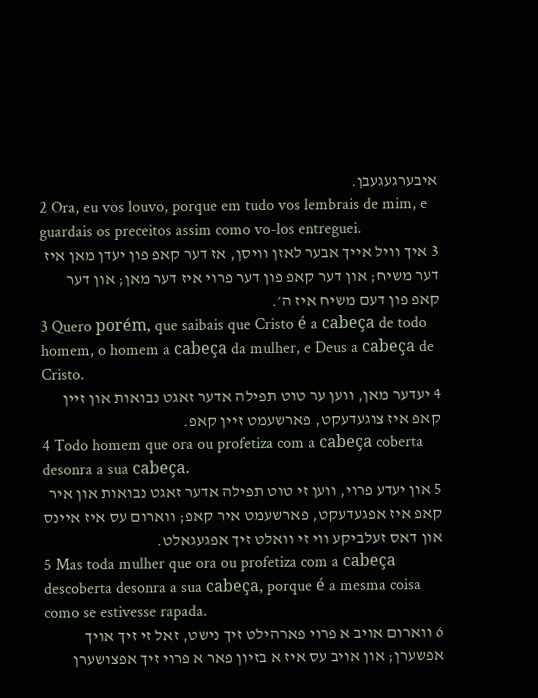איבערגעגעבן.
2 Ora, eu vos louvo, porque em tudo vos lembrais de mim, e guardais os preceitos assim como vo-los entreguei.
3 איך וויל אייך אבער לאזן וויסן, אז דער קאפ פון יעדן מאן איז דער משיח; און דער קאפ פון דער פרוי איז דער מאן; און דער קאפ פון דעם משיח איז ה׳.
3 Quero porém, que saibais que Cristo é a cabeça de todo homem, o homem a cabeça da mulher, e Deus a cabeça de Cristo.
4 יעדער מאן, ווען ער טוט תפילה אדער זאגט נבואות און זיין קאפ איז צוגעדעקט, פארשעמט זיין קאפ.
4 Todo homem que ora ou profetiza com a cabeça coberta desonra a sua cabeça.
5 און יעדע פרוי, ווען זי טוט תפילה אדער זאגט נבואות און איר קאפ איז אפגעדעקט, פארשעמט איר קאפ; ווארום עס איז איינס און דאס זעלביקע ווי זי וואלט זיך אפגעגאלט.
5 Mas toda mulher que ora ou profetiza com a cabeça descoberta desonra a sua cabeça, porque é a mesma coisa como se estivesse rapada.
6 ווארום אויב א פרוי פארהילט זיך נישט, זאל זי זיך אויך אפשערן; און אויב עס איז א בזיון פאר א פרוי זיך אפצושערן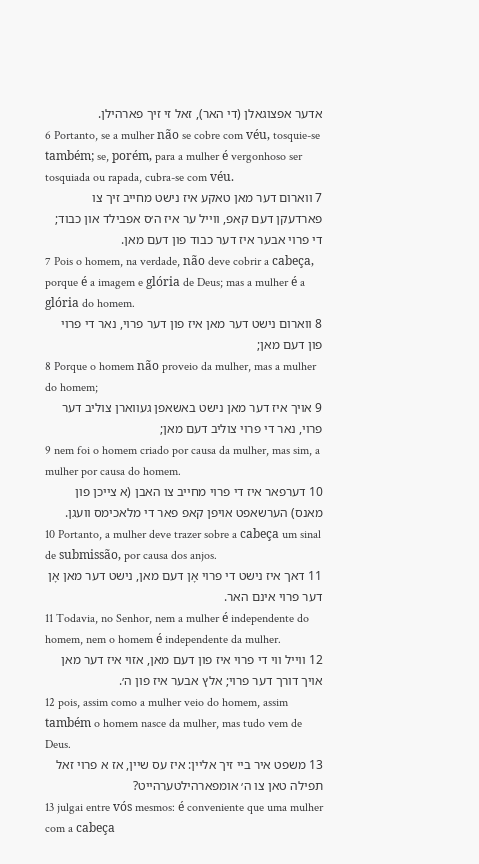אדער אפצוגאלן (די האר), זאל זי זיך פארהילן.
6 Portanto, se a mulher não se cobre com véu, tosquie-se também; se, porém, para a mulher é vergonhoso ser tosquiada ou rapada, cubra-se com véu.
7 ווארום דער מאן טאקע איז נישט מחייב זיך צו פארדעקן דעם קאפ, ווייל ער איז ה׳ס אפבילד און כבוד; די פרוי אבער איז דער כבוד פון דעם מאן.
7 Pois o homem, na verdade, não deve cobrir a cabeça, porque é a imagem e glória de Deus; mas a mulher é a glória do homem.
8 ווארום נישט דער מאן איז פון דער פרוי, נאר די פרוי פון דעם מאן;
8 Porque o homem não proveio da mulher, mas a mulher do homem;
9 אויך איז דער מאן נישט באשאפן געווארן צוליב דער פרוי, נאר די פרוי צוליב דעם מאן;
9 nem foi o homem criado por causa da mulher, mas sim, a mulher por causa do homem.
10 דערפאר איז די פרוי מחייב צו האבן (א צייכן פון מאנס) הערשאפט אויפן קאפ פאר די מלאכימס וועגן.
10 Portanto, a mulher deve trazer sobre a cabeça um sinal de submissão, por causa dos anjos.
11 דאך איז נישט די פרוי אָן דעם מאן, נישט דער מאן אָן דער פרוי אינם האר.
11 Todavia, no Senhor, nem a mulher é independente do homem, nem o homem é independente da mulher.
12 ווייל ווי די פרוי איז פון דעם מאן, אזוי איז דער מאן אויך דורך דער פרוי; אלץ אבער איז פון ה׳.
12 pois, assim como a mulher veio do homem, assim também o homem nasce da mulher, mas tudo vem de Deus.
13 משפט איר ביי זיך אליין: איז עס שיין, אז א פרוי זאל תפילה טאן צו ה׳ אומפארהילטערהייט?
13 julgai entre vós mesmos: é conveniente que uma mulher com a cabeça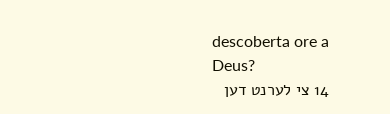descoberta ore a Deus?
14 צי לערנט דען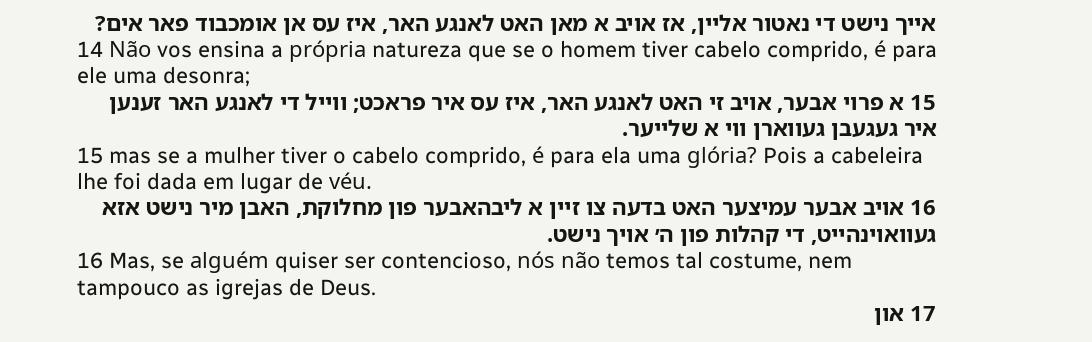אייך נישט די נאטור אליין, אז אויב א מאן האט לאנגע האר, איז עס אן אומכבוד פאר אים?
14 Não vos ensina a própria natureza que se o homem tiver cabelo comprido, é para ele uma desonra;
15 א פרוי אבער, אויב זי האט לאנגע האר, איז עס איר פראכט; ווייל די לאנגע האר זענען איר געגעבן געווארן ווי א שלייער.
15 mas se a mulher tiver o cabelo comprido, é para ela uma glória? Pois a cabeleira lhe foi dada em lugar de véu.
16 אויב אבער עמיצער האט בדעה צו זיין א ליבהאבער פון מחלוקת, האבן מיר נישט אזא געוואוינהייט, די קהלות פון ה׳ אויך נישט.
16 Mas, se alguém quiser ser contencioso, nós não temos tal costume, nem tampouco as igrejas de Deus.
17 און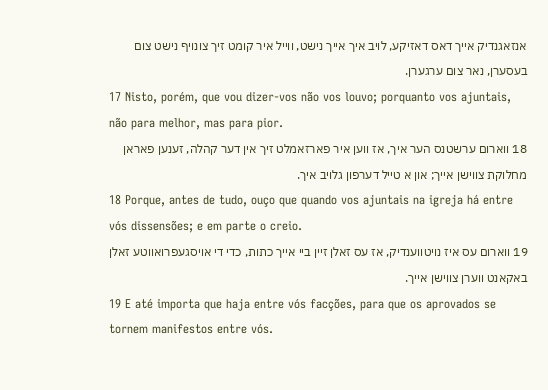אנזאגנדיק אייך דאס דאזיקע, לויב איך אייך נישט, ווייל איר קומט זיך צונויף נישט צום בעסערן, נאר צום ערגערן.
17 Nisto, porém, que vou dizer-vos não vos louvo; porquanto vos ajuntais, não para melhor, mas para pior.
18 ווארום ערשטנס הער איך, אז ווען איר פארזאמלט זיך אין דער קהלה, זענען פאראן מחלוקת צווישן אייך; און א טייל דערפון גלויב איך.
18 Porque, antes de tudo, ouço que quando vos ajuntais na igreja há entre vós dissensões; e em parte o creio.
19 ווארום עס איז נויטווענדיק, אז עס זאלן זיין ביי אייך כתות, כדי די אויסגעפרואווטע זאלן באקאנט ווערן צווישן אייך.
19 E até importa que haja entre vós facções, para que os aprovados se tornem manifestos entre vós.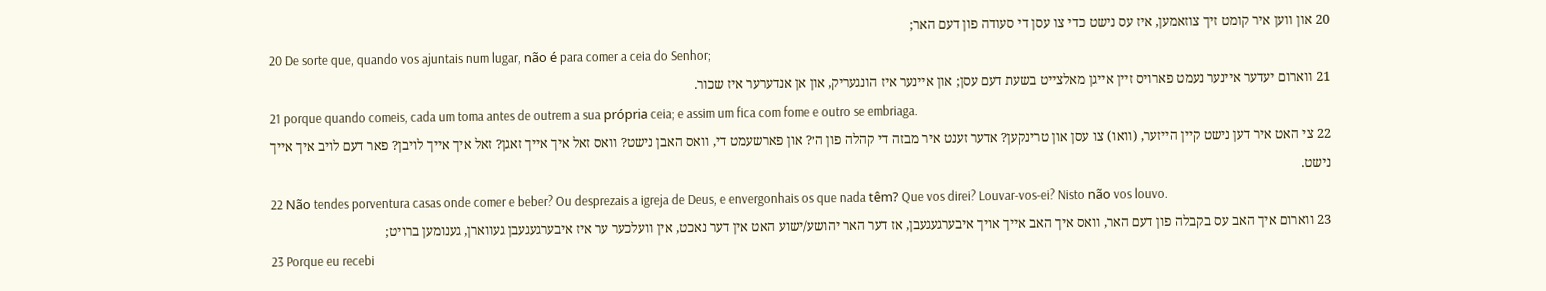20 און ווען איר קומט זיך צוזאמען, איז עס נישט כדי צו עסן די סעודה פון דעם האר;
20 De sorte que, quando vos ajuntais num lugar, não é para comer a ceia do Senhor;
21 ווארום יעדער איינער נעמט פארויס זיין אייגן מאלצייט בשעת דעם עסן; און איינער איז הונגעריק, און אן אנדערער איז שכור.
21 porque quando comeis, cada um toma antes de outrem a sua própria ceia; e assim um fica com fome e outro se embriaga.
22 צי האט איר דען נישט קיין הייזער, (וואו) צו עסן און טרינקען? אדער זענט איר מבזה די קהלה פון ה׳? און פארשעמט די, וואס האבן נישט? וואס זאל איך אייך זאגן? זאל איך אייך לויבן? פאר דעם לויב איך אייך נישט.
22 Não tendes porventura casas onde comer e beber? Ou desprezais a igreja de Deus, e envergonhais os que nada têm? Que vos direi? Louvar-vos-ei? Nisto não vos louvo.
23 ווארום איך האב עס בקבלה פון דעם האר, וואס איך האב אייך אויך איבערגעגעבן, אז דער האר יהושע/ישוע האט אין דער נאכט, אין וועלכער ער איז איבערגעגעבן געווארן, גענומען ברויט;
23 Porque eu recebi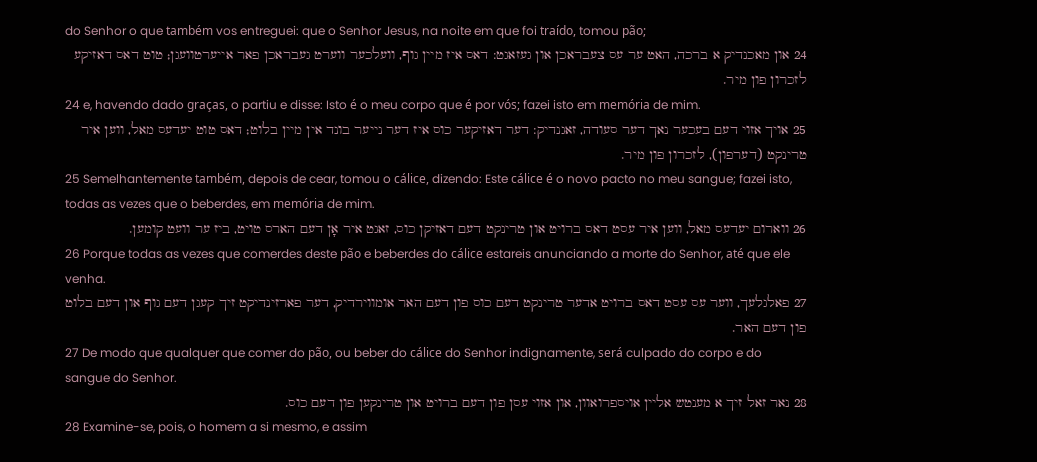do Senhor o que também vos entreguei: que o Senhor Jesus, na noite em que foi traído, tomou pão;
24 און מאכנדיק א ברכה, האט ער עס צעבראכן און געזאגט: דאס איז מיין גוף, וועלכער ווערט געבראכן פאר אייערטוועגן; טוט דאס דאזיקע לזכרון פון מיר.
24 e, havendo dado graças, o partiu e disse: Isto é o meu corpo que é por vós; fazei isto em memória de mim.
25 אויך אזוי דעם בעכער נאך דער סעודה, זאגנדיק: דער דאזיקער כוס איז דער נייער בונד אין מיין בלוט; דאס טוט יעדעס מאל, ווען איר טרינקט (דערפון), לזכרון פון מיר.
25 Semelhantemente também, depois de cear, tomou o cálice, dizendo: Este cálice é o novo pacto no meu sangue; fazei isto, todas as vezes que o beberdes, em memória de mim.
26 ווארום יעדעס מאל, ווען איר עסט דאס ברויט און טרינקט דעם דאזיקן כוס, זאגט איר אָן דעם הארס טויט, ביז ער וועט קומען.
26 Porque todas as vezes que comerdes deste pão e beberdes do cálice estareis anunciando a morte do Senhor, até que ele venha.
27 פאלגלעך, ווער עס עסט דאס ברויט אדער טרינקט דעם כוס פון דעם האר אומווירדיק, דער פארזינדיקט זיך קעגן דעם גוף און דעם בלוט פון דעם האר.
27 De modo que qualquer que comer do pão, ou beber do cálice do Senhor indignamente, será culpado do corpo e do sangue do Senhor.
28 נאר זאל זיך א מענטש אליין אויספרואוון, און אזוי עסן פון דעם ברויט און טרינקען פון דעם כוס.
28 Examine-se, pois, o homem a si mesmo, e assim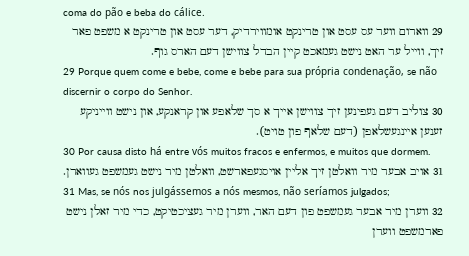coma do pão e beba do cálice.
29 ווארום ווער עס עסט און טרינקט אומווירדיק, דער עסט און טרינקט א משפט פאר זיך, ווייל ער האט נישט געמאכט קיין הבדל צווישן דעם הארס גוף.
29 Porque quem come e bebe, come e bebe para sua própria condenação, se não discernir o corpo do Senhor.
30 צוליב דעם געפינען זיך צווישן אייך א סך שלאפע און קראנקע, און נישט ווייניקע זענען איינגעשלאפן (דעם שלאף פון טויט).
30 Por causa disto há entre vós muitos fracos e enfermos, e muitos que dormem.
31 אויב אבער מיר וואלטן זיך אליין אויסגעפארשט, וואלטן מיר נישט געמשפט געווארן.
31 Mas, se nós nos julgássemos a nós mesmos, não seríamos julgados;
32 ווערן מיר אבער געמשפט פון דעם האר, ווערן מיר געציכטיקט, כדי מיר זאלן נישט פארמשפט ווערן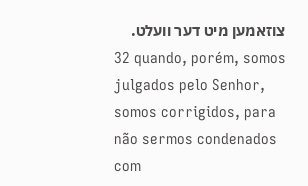צוזאמען מיט דער וועלט.
32 quando, porém, somos julgados pelo Senhor, somos corrigidos, para não sermos condenados com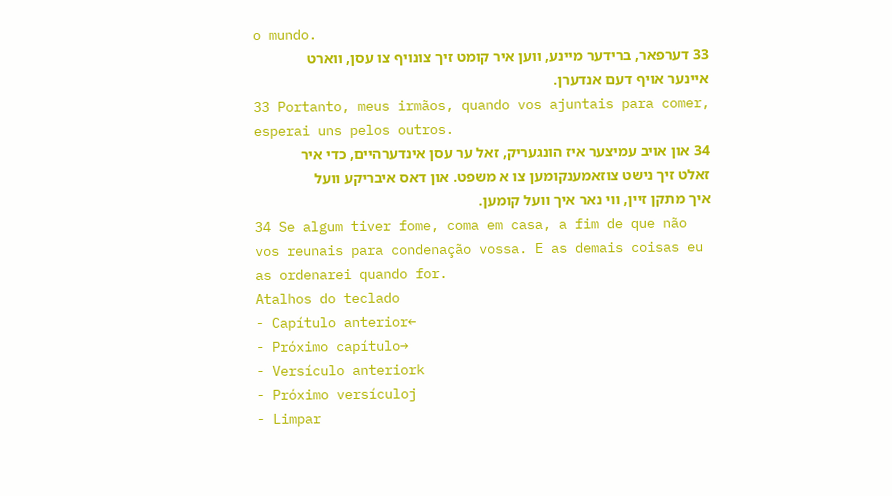o mundo.
33 דערפאר, ברידער מיינע, ווען איר קומט זיך צונויף צו עסן, ווארט איינער אויף דעם אנדערן.
33 Portanto, meus irmãos, quando vos ajuntais para comer, esperai uns pelos outros.
34 און אויב עמיצער איז הונגעריק, זאל ער עסן אינדערהיים, כדי איר זאלט זיך נישט צוזאמענקומען צו א משפט. און דאס איבריקע וועל איך מתקן זיין, ווי נאר איך וועל קומען.
34 Se algum tiver fome, coma em casa, a fim de que não vos reunais para condenação vossa. E as demais coisas eu as ordenarei quando for.
Atalhos do teclado
- Capítulo anterior←
- Próximo capítulo→
- Versículo anteriork
- Próximo versículoj
- Limpar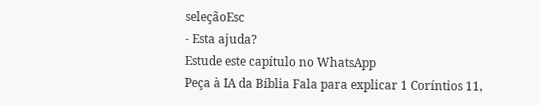seleçãoEsc
- Esta ajuda?
Estude este capítulo no WhatsApp
Peça à IA da Bíblia Fala para explicar 1 Coríntios 11,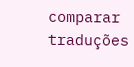comparar traduções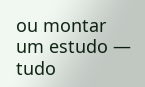ou montar um estudo — tudo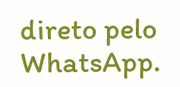direto pelo WhatsApp.